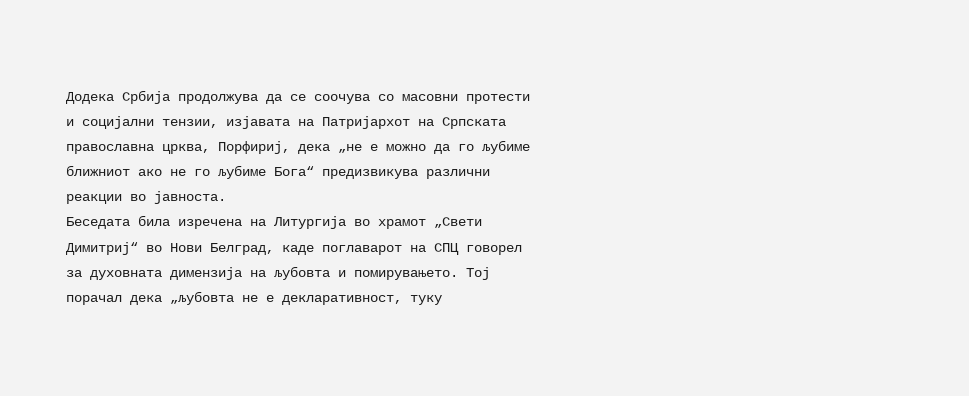Додека Србија продолжува да се соочува со масовни протести и социјални тензии, изјавата на Патријархот на Српската православна црква, Порфириј, дека „не е можно да го љубиме ближниот ако не го љубиме Бога“ предизвикува различни реакции во јавноста.
Беседата била изречена на Литургија во храмот „Свети Димитриј“ во Нови Белград, каде поглаварот на СПЦ говорел за духовната димензија на љубовта и помирувањето. Тој порачал дека „љубовта не е декларативност, туку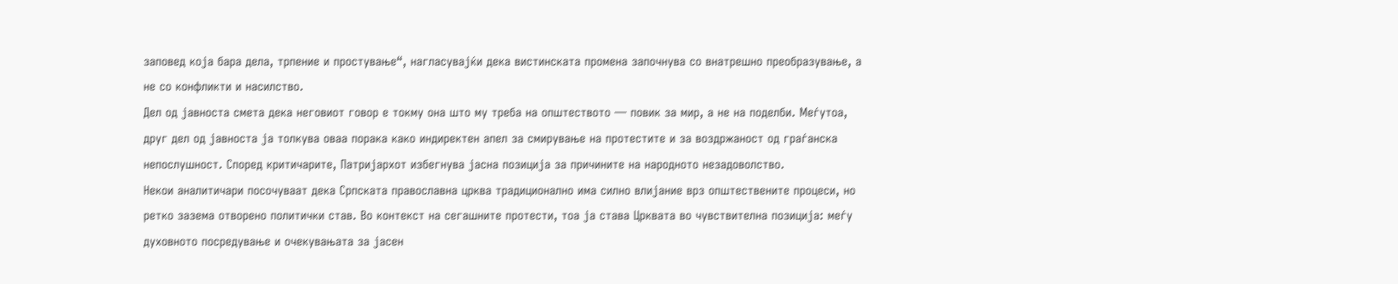заповед која бара дела, трпение и простување“, нагласувајќи дека вистинската промена започнува со внатрешно преобразување, а не со конфликти и насилство.
Дел од јавноста смета дека неговиот говор е токму она што му треба на општеството — повик за мир, а не на поделби. Меѓутоа, друг дел од јавноста ја толкува оваа порака како индиректен апел за смирување на протестите и за воздржаност од граѓанска непослушност. Според критичарите, Патријархот избегнува јасна позиција за причините на народното незадоволство.
Некои аналитичари посочуваат дека Српската православна црква традиционално има силно влијание врз општествените процеси, но ретко зазема отворено политички став. Во контекст на сегашните протести, тоа ја става Црквата во чувствителна позиција: меѓу духовното посредување и очекувањата за јасен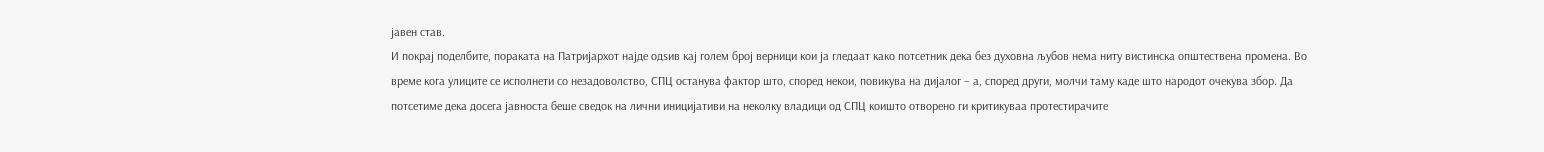јавен став.
И покрај поделбите, пораката на Патријархот најде одѕив кај голем број верници кои ја гледаат како потсетник дека без духовна љубов нема ниту вистинска општествена промена. Во време кога улиците се исполнети со незадоволство, СПЦ останува фактор што, според некои, повикува на дијалог – а, според други, молчи таму каде што народот очекува збор. Да потсетиме дека досега јавноста беше сведок на лични иницијативи на неколку владици од СПЦ коишто отворено ги критикуваа протестирачите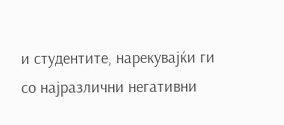и студентите, нарекувајќи ги со најразлични негативни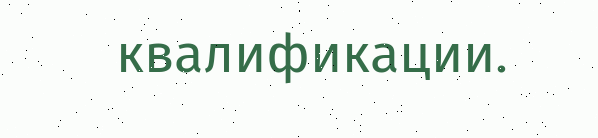квалификации.